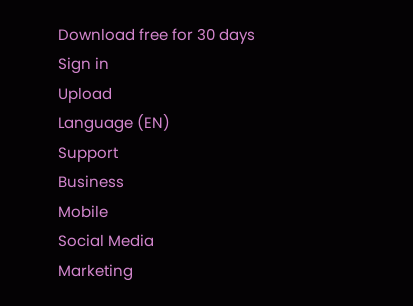Download free for 30 days
Sign in
Upload
Language (EN)
Support
Business
Mobile
Social Media
Marketing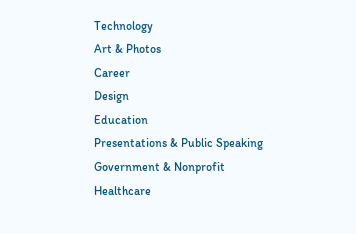Technology
Art & Photos
Career
Design
Education
Presentations & Public Speaking
Government & Nonprofit
Healthcare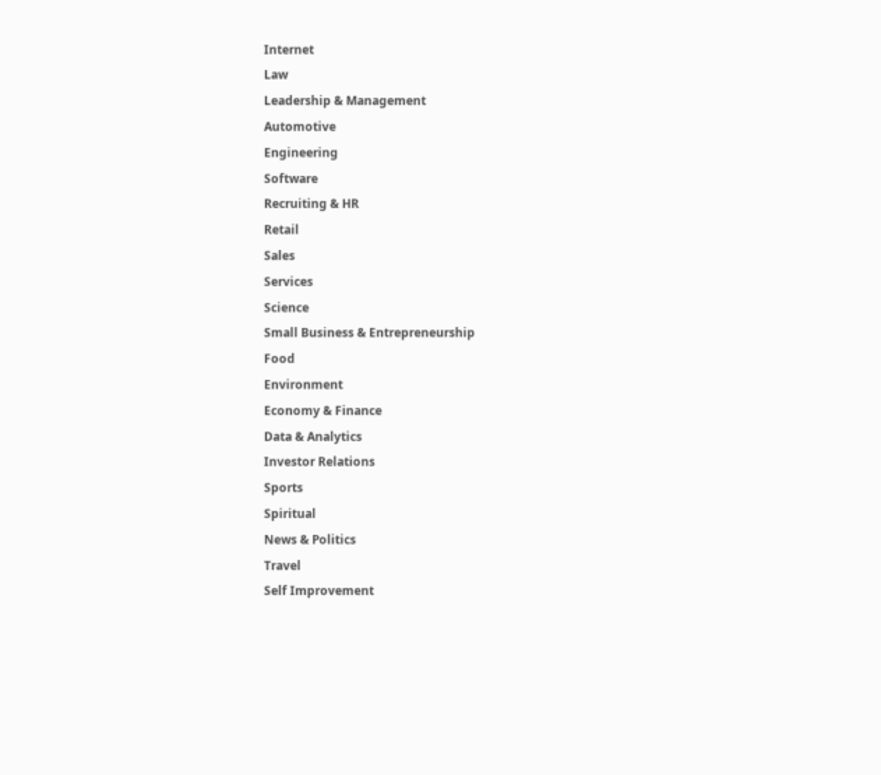Internet
Law
Leadership & Management
Automotive
Engineering
Software
Recruiting & HR
Retail
Sales
Services
Science
Small Business & Entrepreneurship
Food
Environment
Economy & Finance
Data & Analytics
Investor Relations
Sports
Spiritual
News & Politics
Travel
Self Improvement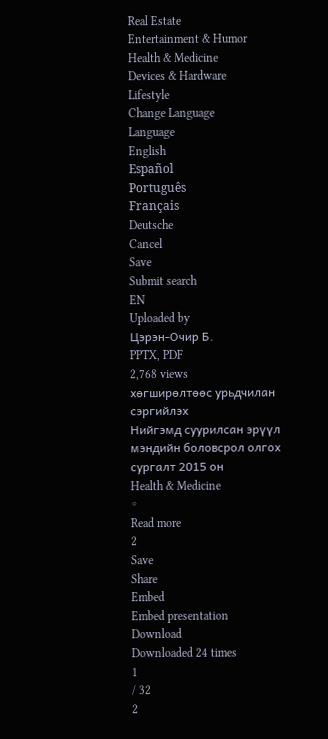Real Estate
Entertainment & Humor
Health & Medicine
Devices & Hardware
Lifestyle
Change Language
Language
English
Español
Português
Français
Deutsche
Cancel
Save
Submit search
EN
Uploaded by
Цэрэн-Очир Б.
PPTX, PDF
2,768 views
хөгширөлтөөс урьдчилан сэргийлэх
Нийгэмд суурилсан эрүүл мэндийн боловсрол олгох сургалт 2015 он
Health & Medicine
◦
Read more
2
Save
Share
Embed
Embed presentation
Download
Downloaded 24 times
1
/ 32
2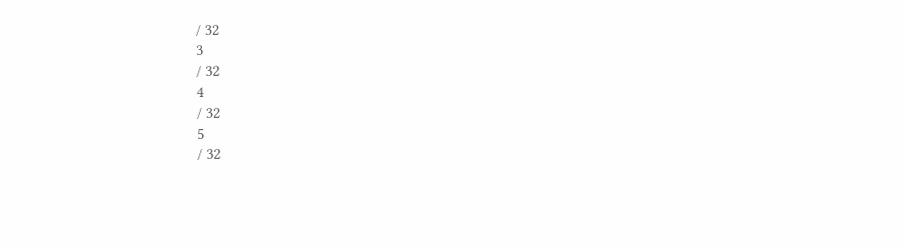/ 32
3
/ 32
4
/ 32
5
/ 32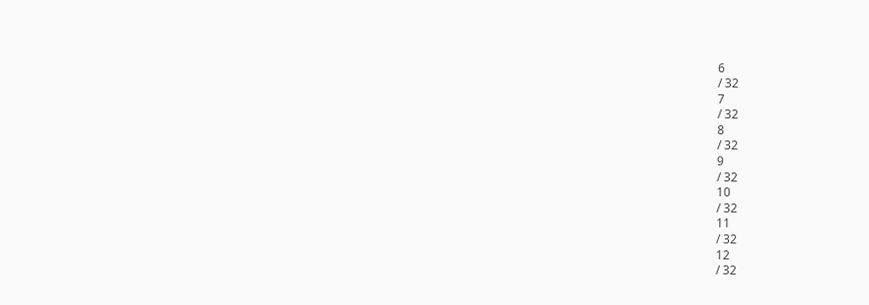6
/ 32
7
/ 32
8
/ 32
9
/ 32
10
/ 32
11
/ 32
12
/ 32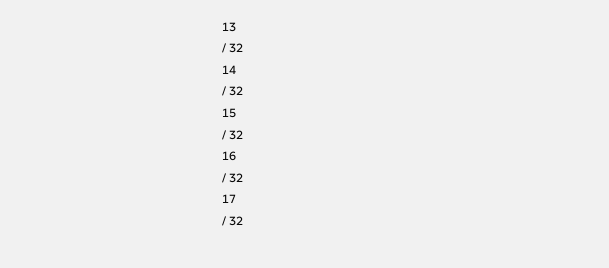13
/ 32
14
/ 32
15
/ 32
16
/ 32
17
/ 32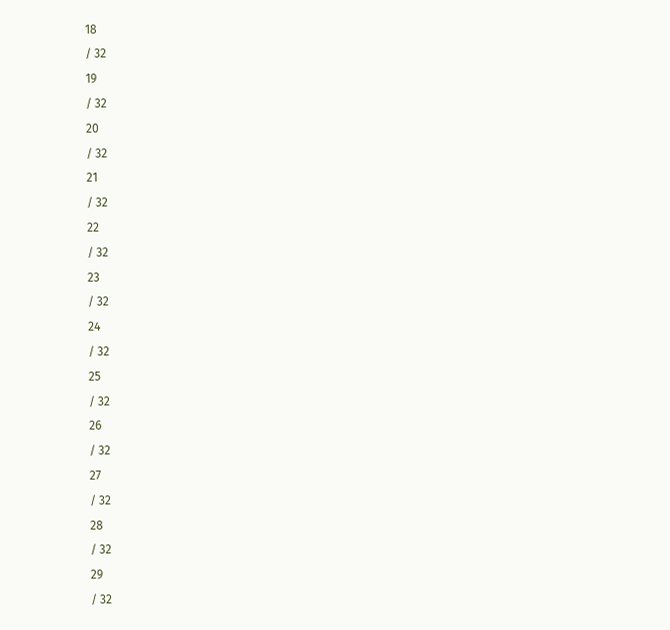18
/ 32
19
/ 32
20
/ 32
21
/ 32
22
/ 32
23
/ 32
24
/ 32
25
/ 32
26
/ 32
27
/ 32
28
/ 32
29
/ 32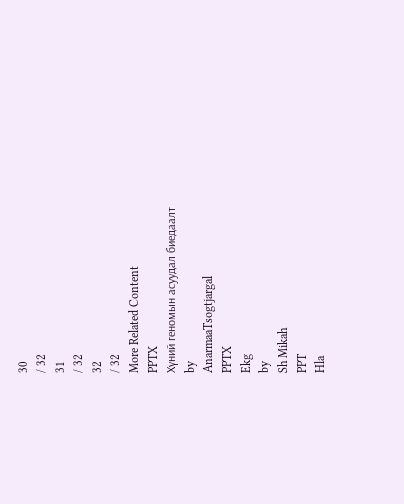30
/ 32
31
/ 32
32
/ 32
More Related Content
PPTX
Хүний геномын асуудал биедаалт
by
AnarmaaTsogtjargal
PPTX
Ekg
by
Sh Mikah
PPT
Hla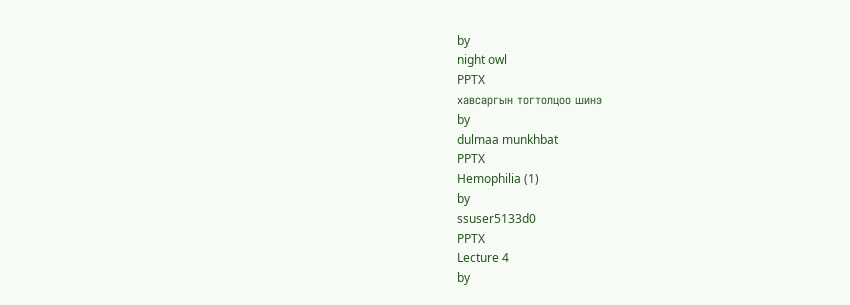by
night owl
PPTX
хавсаргын тогтолцоо шинэ
by
dulmaa munkhbat
PPTX
Hemophilia (1)
by
ssuser5133d0
PPTX
Lecture 4
by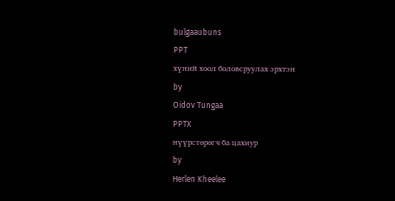bulgaaubuns
PPT
хүний хоол боловсруулах эрхтэн
by
Oidov Tungaa
PPTX
нүүрстөрөгч ба цахиур
by
Herlen Kheelee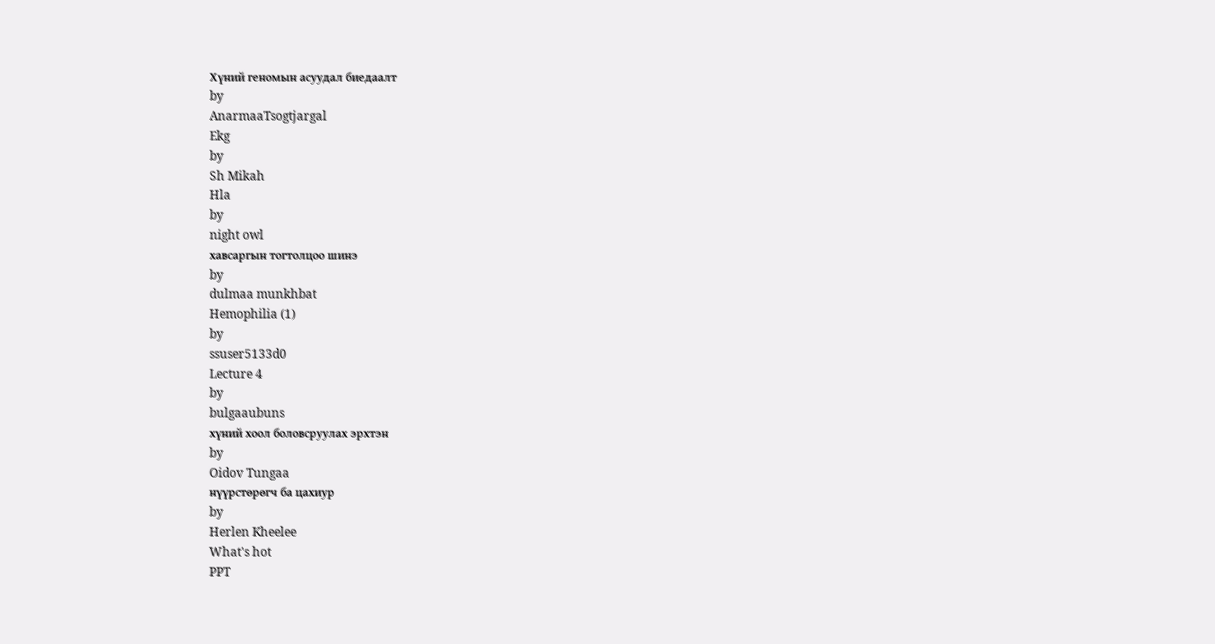Хүний геномын асуудал биедаалт
by
AnarmaaTsogtjargal
Ekg
by
Sh Mikah
Hla
by
night owl
хавсаргын тогтолцоо шинэ
by
dulmaa munkhbat
Hemophilia (1)
by
ssuser5133d0
Lecture 4
by
bulgaaubuns
хүний хоол боловсруулах эрхтэн
by
Oidov Tungaa
нүүрстөрөгч ба цахиур
by
Herlen Kheelee
What's hot
PPT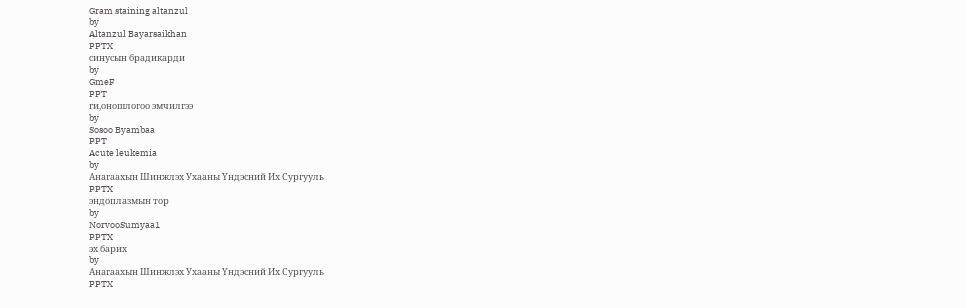Gram staining altanzul
by
Altanzul Bayarsaikhan
PPTX
синусын брадикарди
by
GmeF
PPT
ги,оношлогоо эмчилгээ
by
Sosoo Byambaa
PPT
Acute leukemia
by
Анагаахын Шинжлэх Ухааны Үндэсний Их Сургууль
PPTX
эндоплазмын тор
by
NorvooSumyaa1
PPTX
эх барих
by
Анагаахын Шинжлэх Ухааны Үндэсний Их Сургууль
PPTX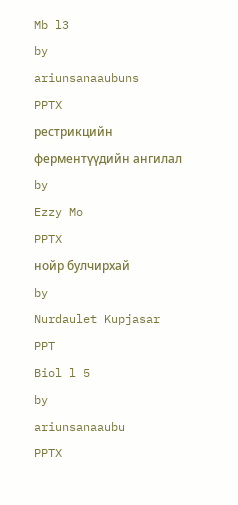Mb l3
by
ariunsanaaubuns
PPTX
рестрикцийн ферментүүдийн ангилал
by
Ezzy Mo
PPTX
нойр булчирхай
by
Nurdaulet Kupjasar
PPT
Biol l 5
by
ariunsanaaubu
PPTX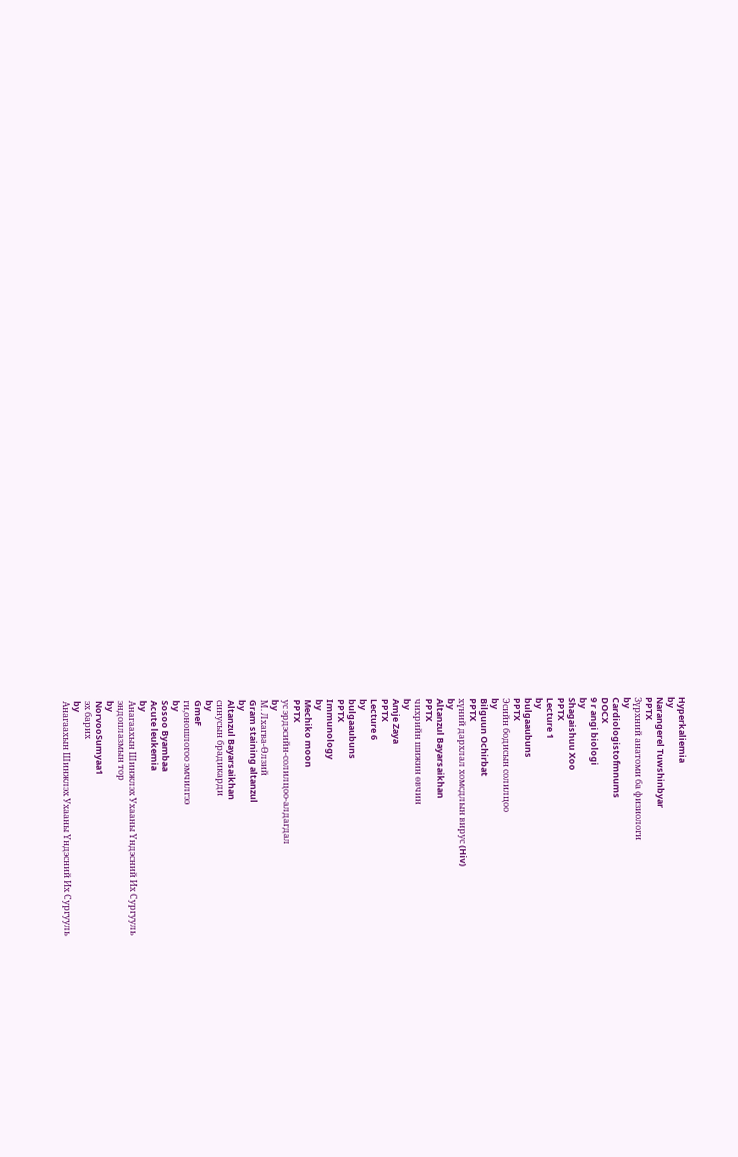Hyperkaliemia
by
Narangerel Tuwshinbyar
PPTX
Зүрхний анатоми ба физиологи
by
Cardiologistofmnums
DOCX
9 r angi biologi
by
Shagaishuu Xoo
PPTX
Lecture 1
by
bulgaaubuns
PPTX
Эсийн бодисын солилцоо
by
Bilguun Ochirbat
PPTX
хүний дархлал хомсдлын вирус (Hiv)
by
Altanzul Bayarsaikhan
PPTX
чихрийн шижин өвчин
by
Amje Zaya
PPTX
Lecture 6
by
bulgaaubuns
PPTX
Immunology
by
Mechiko moon
PPTX
ус эрдэсийн-солилцоо-алдагдал
by
М. Лхагва-Өлзий
Gram staining altanzul
by
Altanzul Bayarsaikhan
синусын брадикарди
by
GmeF
ги,оношлогоо эмчилгээ
by
Sosoo Byambaa
Acute leukemia
by
Анагаахын Шинжлэх Ухааны Үндэсний Их Сургууль
эндоплазмын тор
by
NorvooSumyaa1
эх барих
by
Анагаахын Шинжлэх Ухааны Үндэсний Их Сургууль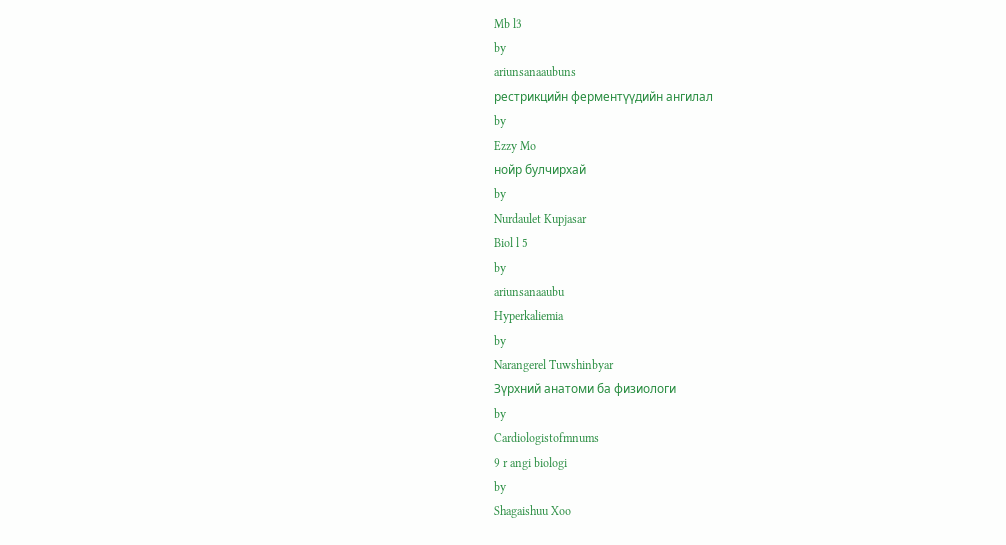Mb l3
by
ariunsanaaubuns
рестрикцийн ферментүүдийн ангилал
by
Ezzy Mo
нойр булчирхай
by
Nurdaulet Kupjasar
Biol l 5
by
ariunsanaaubu
Hyperkaliemia
by
Narangerel Tuwshinbyar
Зүрхний анатоми ба физиологи
by
Cardiologistofmnums
9 r angi biologi
by
Shagaishuu Xoo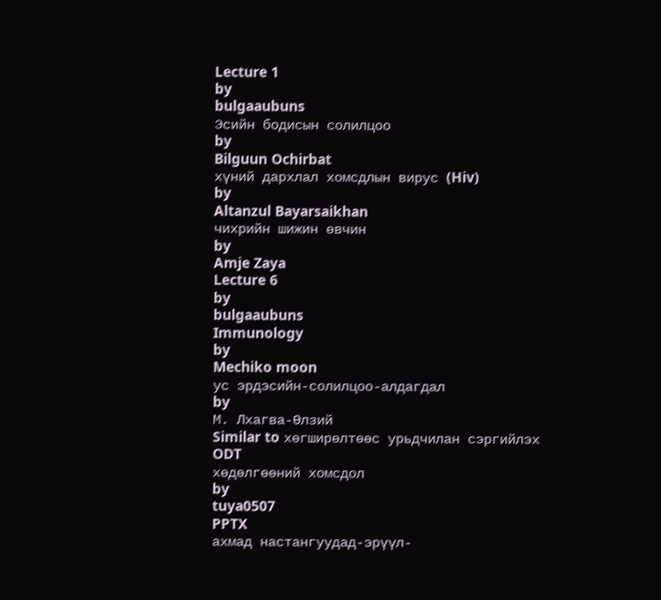Lecture 1
by
bulgaaubuns
Эсийн бодисын солилцоо
by
Bilguun Ochirbat
хүний дархлал хомсдлын вирус (Hiv)
by
Altanzul Bayarsaikhan
чихрийн шижин өвчин
by
Amje Zaya
Lecture 6
by
bulgaaubuns
Immunology
by
Mechiko moon
ус эрдэсийн-солилцоо-алдагдал
by
М. Лхагва-Өлзий
Similar to хөгширөлтөөс урьдчилан сэргийлэх
ODT
хөдөлгөөний хомсдол
by
tuya0507
PPTX
ахмад настангуудад-эрүүл-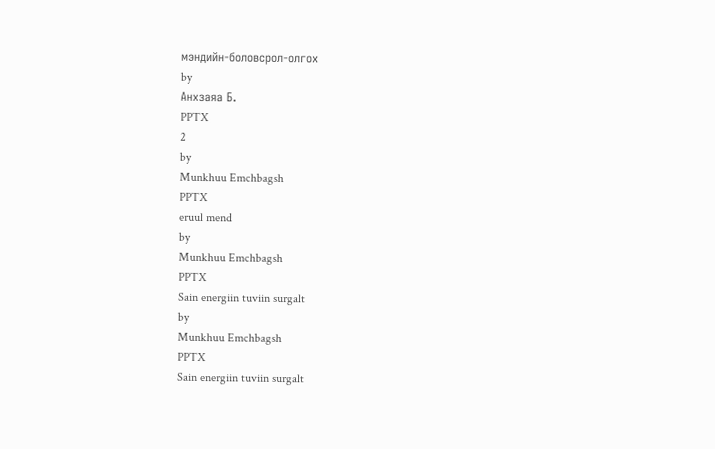мэндийн-боловсрол-олгох
by
Анхзаяа Б.
PPTX
2
by
Munkhuu Emchbagsh
PPTX
eruul mend
by
Munkhuu Emchbagsh
PPTX
Sain energiin tuviin surgalt
by
Munkhuu Emchbagsh
PPTX
Sain energiin tuviin surgalt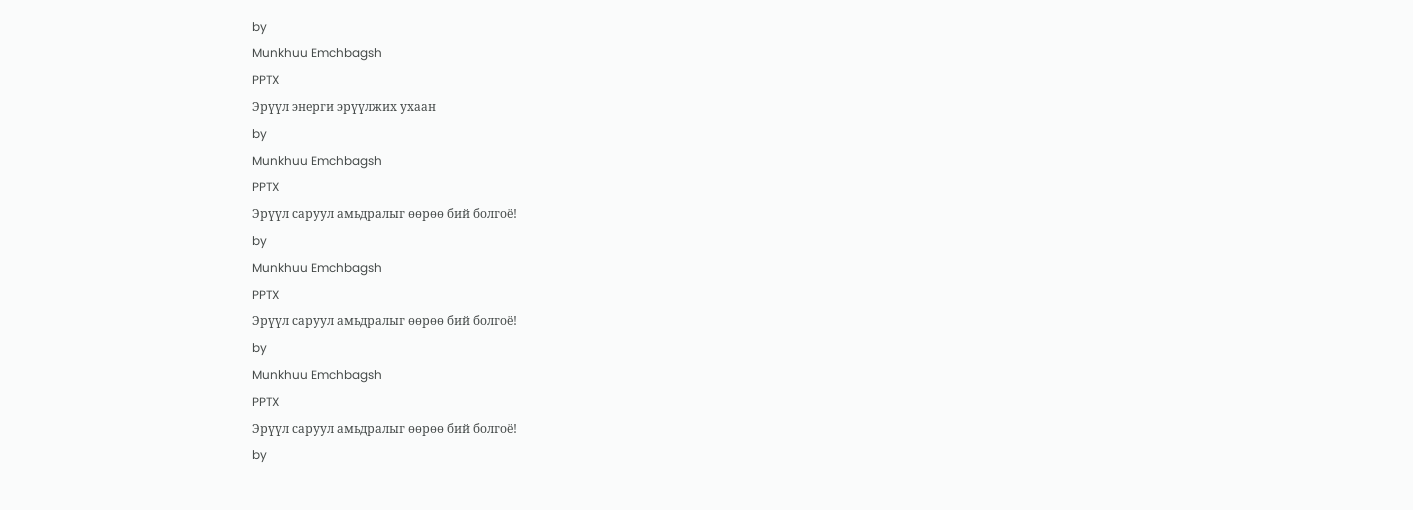by
Munkhuu Emchbagsh
PPTX
Эрүүл энерги эрүүлжих ухаан
by
Munkhuu Emchbagsh
PPTX
Эрүүл саруул амьдралыг өөрөө бий болгоё!
by
Munkhuu Emchbagsh
PPTX
Эрүүл саруул амьдралыг өөрөө бий болгоё!
by
Munkhuu Emchbagsh
PPTX
Эрүүл саруул амьдралыг өөрөө бий болгоё!
by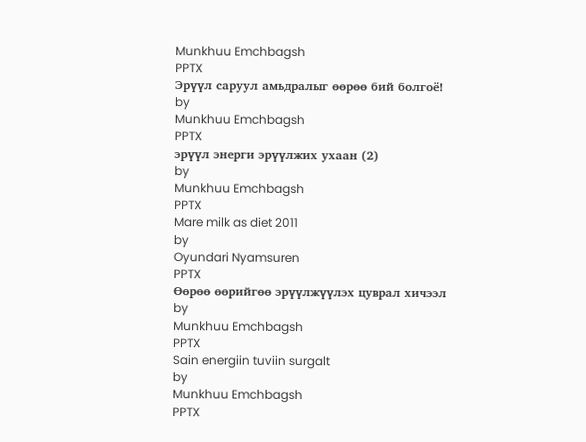Munkhuu Emchbagsh
PPTX
Эрүүл саруул амьдралыг өөрөө бий болгоё!
by
Munkhuu Emchbagsh
PPTX
эрүүл энерги эрүүлжих ухаан (2)
by
Munkhuu Emchbagsh
PPTX
Mare milk as diet 2011
by
Oyundari Nyamsuren
PPTX
Өөрөө өөрийгөө эрүүлжүүлэх цуврал хичээл
by
Munkhuu Emchbagsh
PPTX
Sain energiin tuviin surgalt
by
Munkhuu Emchbagsh
PPTX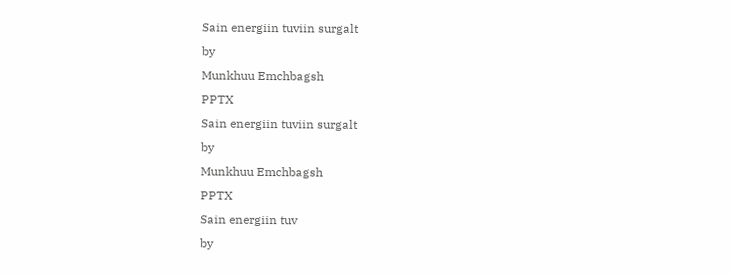Sain energiin tuviin surgalt
by
Munkhuu Emchbagsh
PPTX
Sain energiin tuviin surgalt
by
Munkhuu Emchbagsh
PPTX
Sain energiin tuv
by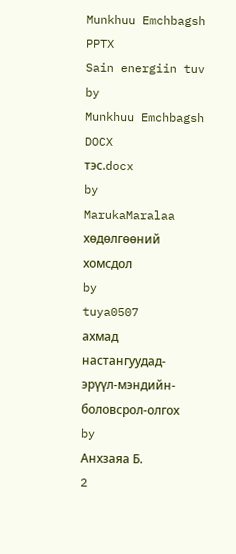Munkhuu Emchbagsh
PPTX
Sain energiin tuv
by
Munkhuu Emchbagsh
DOCX
тэс.docx
by
MarukaMaralaa
хөдөлгөөний хомсдол
by
tuya0507
ахмад настангуудад-эрүүл-мэндийн-боловсрол-олгох
by
Анхзаяа Б.
2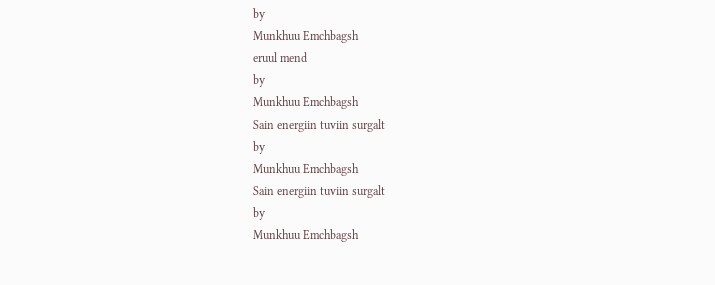by
Munkhuu Emchbagsh
eruul mend
by
Munkhuu Emchbagsh
Sain energiin tuviin surgalt
by
Munkhuu Emchbagsh
Sain energiin tuviin surgalt
by
Munkhuu Emchbagsh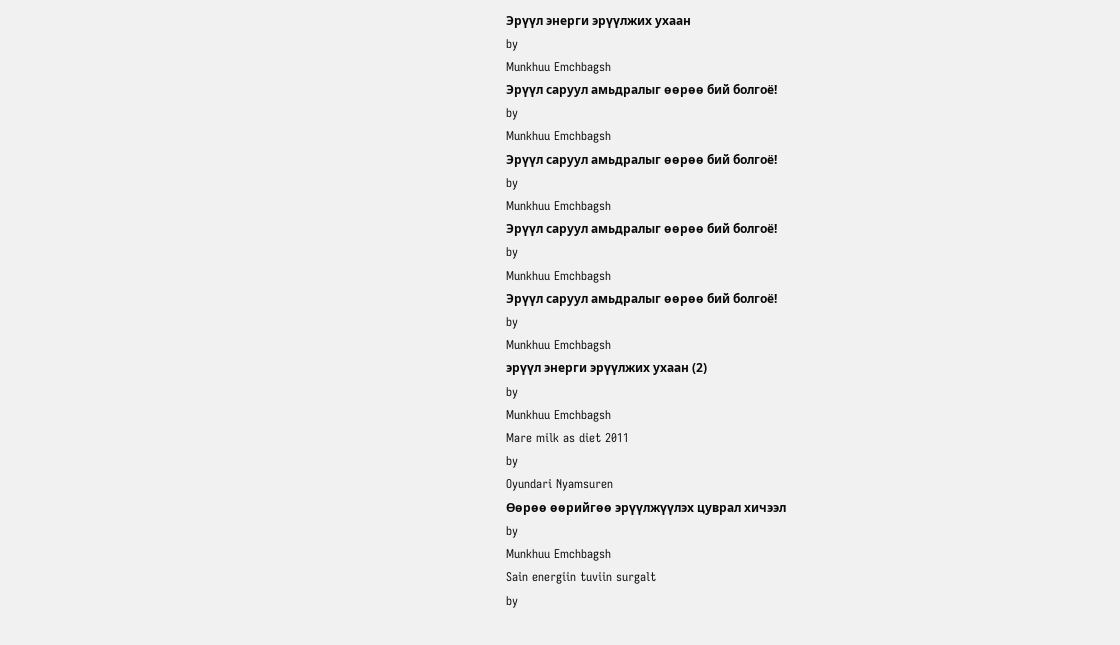Эрүүл энерги эрүүлжих ухаан
by
Munkhuu Emchbagsh
Эрүүл саруул амьдралыг өөрөө бий болгоё!
by
Munkhuu Emchbagsh
Эрүүл саруул амьдралыг өөрөө бий болгоё!
by
Munkhuu Emchbagsh
Эрүүл саруул амьдралыг өөрөө бий болгоё!
by
Munkhuu Emchbagsh
Эрүүл саруул амьдралыг өөрөө бий болгоё!
by
Munkhuu Emchbagsh
эрүүл энерги эрүүлжих ухаан (2)
by
Munkhuu Emchbagsh
Mare milk as diet 2011
by
Oyundari Nyamsuren
Өөрөө өөрийгөө эрүүлжүүлэх цуврал хичээл
by
Munkhuu Emchbagsh
Sain energiin tuviin surgalt
by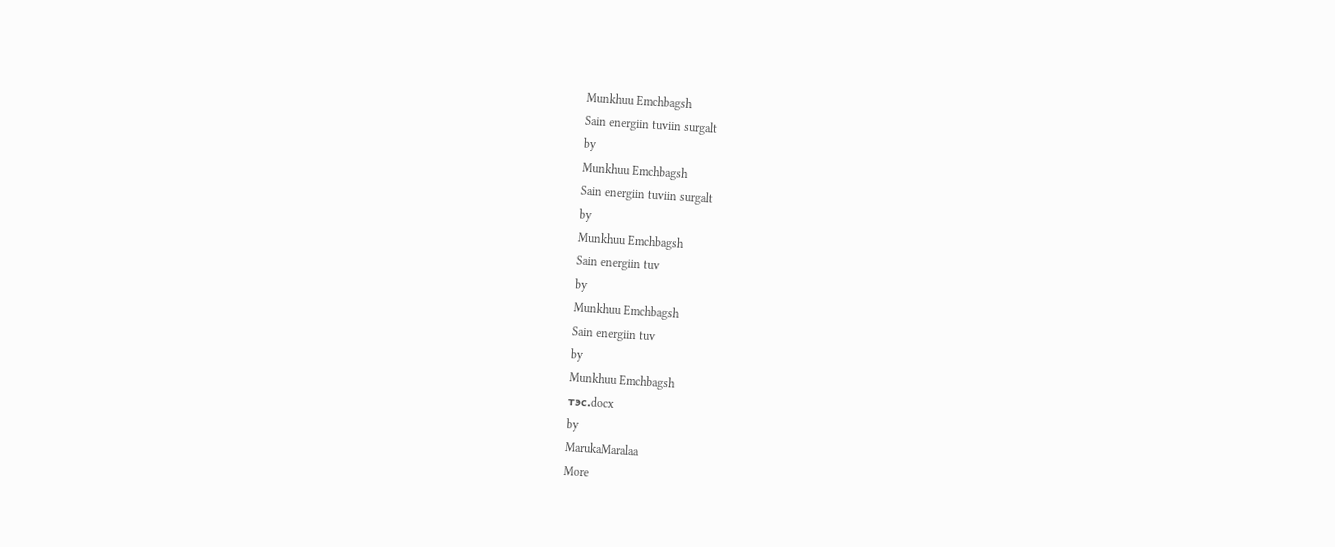Munkhuu Emchbagsh
Sain energiin tuviin surgalt
by
Munkhuu Emchbagsh
Sain energiin tuviin surgalt
by
Munkhuu Emchbagsh
Sain energiin tuv
by
Munkhuu Emchbagsh
Sain energiin tuv
by
Munkhuu Emchbagsh
тэс.docx
by
MarukaMaralaa
More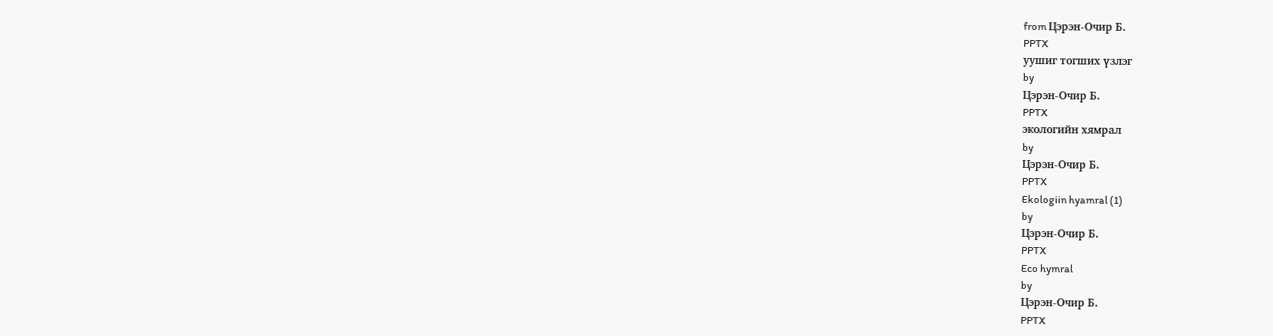from Цэрэн-Очир Б.
PPTX
уушиг тогших үзлэг
by
Цэрэн-Очир Б.
PPTX
экологийн хямрал
by
Цэрэн-Очир Б.
PPTX
Ekologiin hyamral (1)
by
Цэрэн-Очир Б.
PPTX
Eco hymral
by
Цэрэн-Очир Б.
PPTX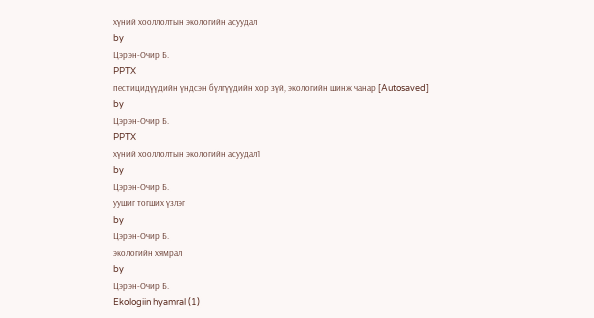хүний хооллолтын экологийн асуудал
by
Цэрэн-Очир Б.
PPTX
пестицидүүдийн үндсэн бүлгүүдийн хор зүй, экологийн шинж чанар [Autosaved]
by
Цэрэн-Очир Б.
PPTX
хүний хооллолтын экологийн асуудал1
by
Цэрэн-Очир Б.
уушиг тогших үзлэг
by
Цэрэн-Очир Б.
экологийн хямрал
by
Цэрэн-Очир Б.
Ekologiin hyamral (1)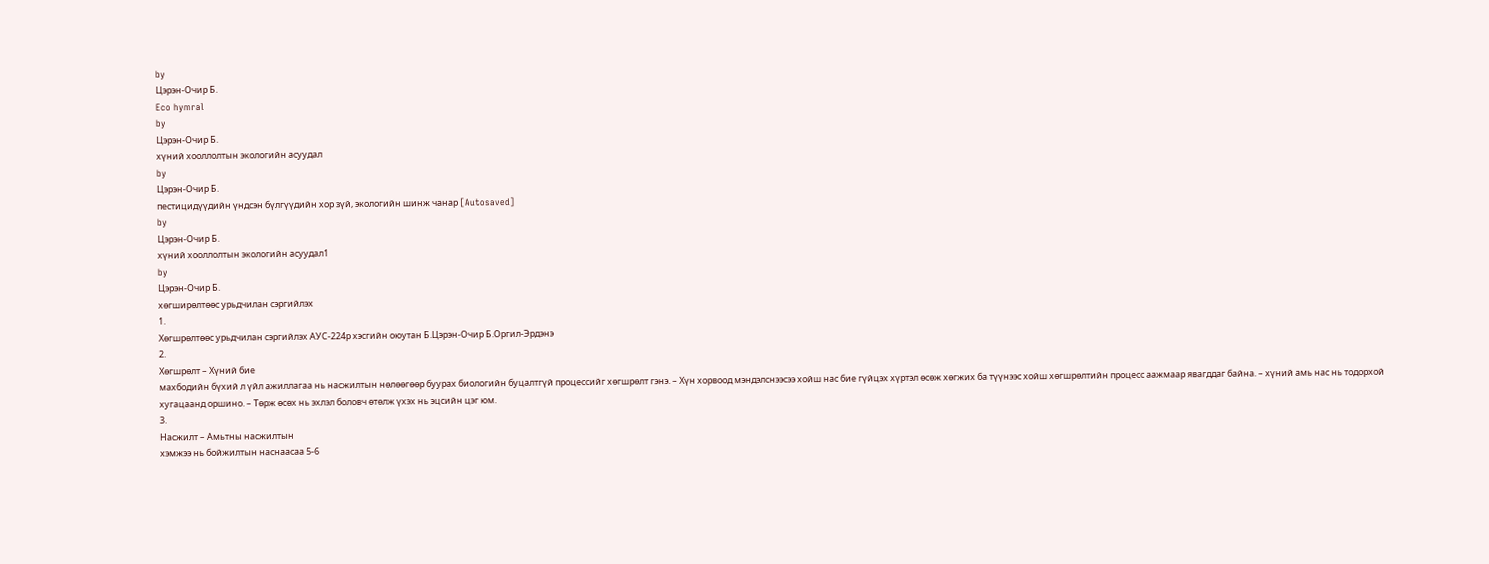by
Цэрэн-Очир Б.
Eco hymral
by
Цэрэн-Очир Б.
хүний хооллолтын экологийн асуудал
by
Цэрэн-Очир Б.
пестицидүүдийн үндсэн бүлгүүдийн хор зүй, экологийн шинж чанар [Autosaved]
by
Цэрэн-Очир Б.
хүний хооллолтын экологийн асуудал1
by
Цэрэн-Очир Б.
хөгширөлтөөс урьдчилан сэргийлэх
1.
Хөгшрөлтөөс урьдчилан сэргийлэх АУС-224р хэсгийн оюутан Б.Цэрэн-Очир Б.Оргил-Эрдэнэ
2.
Хөгшрөлт – Хүний бие
махбодийн бүхий л үйл ажиллагаа нь насжилтын нөлөөгөөр буурах биологийн буцалтгүй процессийг хөгшрөлт гэнэ. – Хүн хорвоод мэндэлснээсээ хойш нас бие гүйцэх хүртэл өсөж хөгжих ба түүнээс хойш хөгшрөлтийн процесс аажмаар явагддаг байна. – хүний амь нас нь тодорхой хугацаанд оршино. – Төрж өсөх нь эхлэл боловч өтөлж үхэх нь эцсийн цэг юм.
3.
Насжилт – Амьтны насжилтын
хэмжээ нь бойжилтын наснаасаа 5-6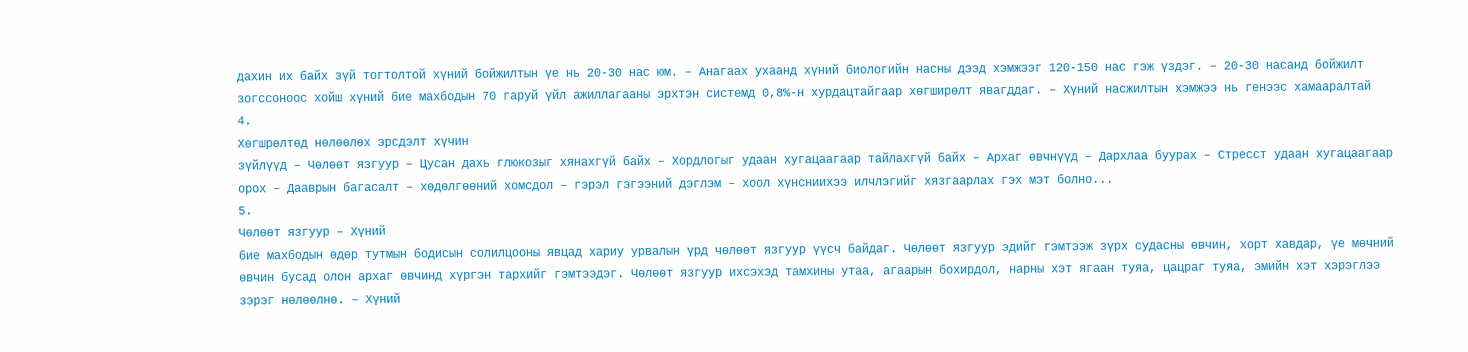дахин их байх зүй тогтолтой хүний бойжилтын үе нь 20-30 нас юм. – Анагаах ухаанд хүний биологийн насны дээд хэмжээг 120-150 нас гэж үздэг. – 20-30 насанд бойжилт зогссоноос хойш хүний бие махбодын 70 гаруй үйл ажиллагааны эрхтэн системд 0,8%-н хурдацтайгаар хөгширөлт явагддаг. – Хүний насжилтын хэмжээ нь генээс хамааралтай
4.
Хөгшрөлтөд нөлөөлөх эрсдэлт хүчин
зүйлүүд – Чөлөөт язгуур – Цусан дахь глюкозыг хянахгүй байх – Хордлогыг удаан хугацаагаар тайлахгүй байх – Архаг өвчнүүд – Дархлаа буурах – Стресст удаан хугацаагаар орох – Дааврын багасалт – хөдөлгөөний хомсдол – гэрэл гэгээний дэглэм – хоол хүнсниихээ илчлэгийг хязгаарлах гэх мэт болно...
5.
Чөлөөт язгуур – Хүний
бие махбодын өдөр тутмын бодисын солилцооны явцад хариу урвалын үрд чөлөөт язгуур үүсч байдаг. Чөлөөт язгуур эдийг гэмтээж зүрх судасны өвчин, хорт хавдар, үе мөчний өвчин бусад олон архаг өвчинд хүргэн тархийг гэмтээдэг. Чөлөөт язгуур ихсэхэд тамхины утаа, агаарын бохирдол, нарны хэт ягаан туяа, цацраг туяа, эмийн хэт хэрэглээ зэрэг нөлөөлнө. – Хүний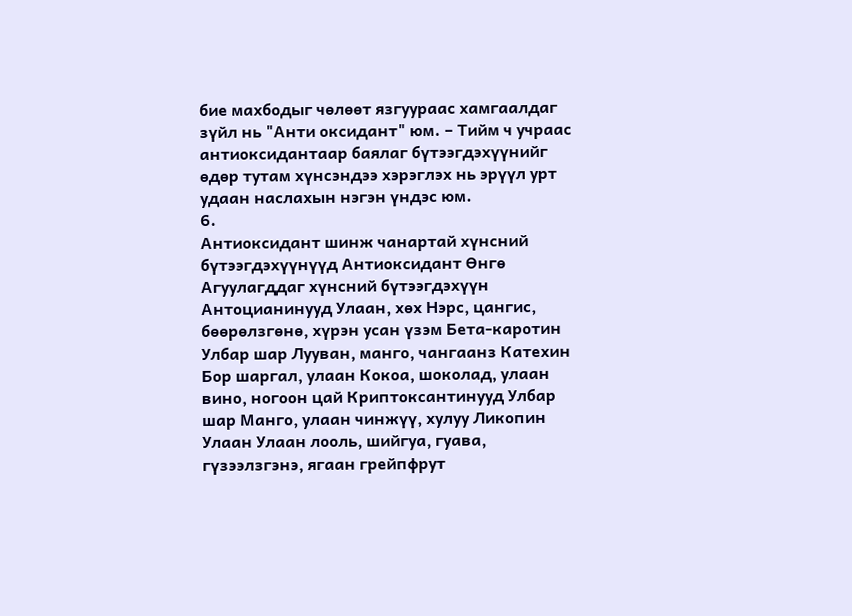бие махбодыг чөлөөт язгуураас хамгаалдаг зүйл нь "Анти оксидант" юм. – Тийм ч учраас антиоксидантаар баялаг бүтээгдэхүүнийг өдөр тутам хүнсэндээ хэрэглэх нь эрүүл урт удаан наслахын нэгэн үндэс юм.
6.
Антиоксидант шинж чанартай хүнсний
бүтээгдэхүүнүүд Антиоксидант Өнгө Агуулагддаг хүнсний бүтээгдэхүүн Антоцианинууд Улаан, хөх Нэрс, цангис, бөөрөлзгөнө, хүрэн усан үзэм Бета-каротин Улбар шар Лууван, манго, чангаанз Катехин Бор шаргал, улаан Кокоа, шоколад, улаан вино, ногоон цай Криптоксантинууд Улбар шар Манго, улаан чинжүү, хулуу Ликопин Улаан Улаан лооль, шийгуа, гуава, гүзээлзгэнэ, ягаан грейпфрут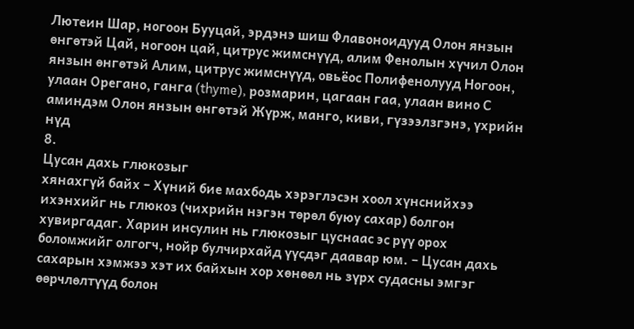Лютеин Шар, ногоон Бууцай, эрдэнэ шиш Флавоноидууд Олон янзын өнгөтэй Цай, ногоон цай, цитрус жимснүүд, алим Фенолын хүчил Олон янзын өнгөтэй Алим, цитрус жимснүүд, овьёос Полифенолууд Ногоон, улаан Орегано, ганга (thyme), розмарин, цагаан гаа, улаан вино С аминдэм Олон янзын өнгөтэй Жүрж, манго, киви, гүзээлзгэнэ, үхрийн нүд
8.
Цусан дахь глюкозыг
хянахгүй байх – Хүний бие махбодь хэрэглэсэн хоол хүнснийхээ ихэнхийг нь глюкоз (чихрийн нэгэн төрөл буюу сахар) болгон хувиргадаг. Харин инсулин нь глюкозыг цуснаас эс рүү орох боломжийг олгогч, нойр булчирхайд үүсдэг даавар юм. – Цусан дахь сахарын хэмжээ хэт их байхын хор хөнөөл нь зүрх судасны эмгэг өөрчлөлтүүд болон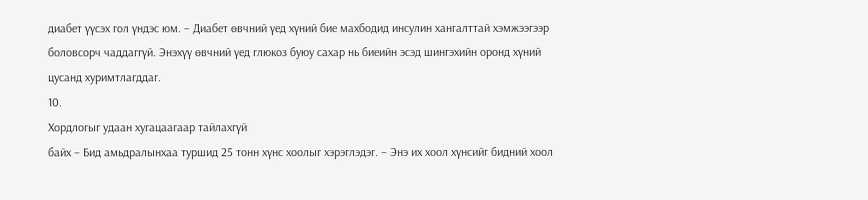диабет үүсэх гол үндэс юм. – Диабет өвчний үед хүний бие махбодид инсулин хангалттай хэмжээгээр боловсорч чаддаггүй. Энэхүү өвчний үед глюкоз буюу сахар нь биеийн эсэд шингэхийн оронд хүний цусанд хуримтлагддаг.
10.
Хордлогыг удаан хугацаагаар тайлахгүй
байх – Бид амьдралынхаа туршид 25 тонн хүнс хоолыг хэрэглэдэг. – Энэ их хоол хүнсийг бидний хоол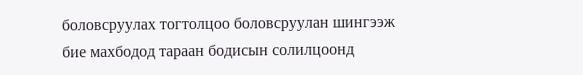боловсруулах тогтолцоо боловсруулан шингээж бие махбодод тараан бодисын солилцоонд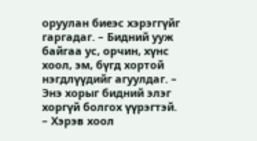оруулан биеэс хэрэггүйг гаргадаг. – Бидний ууж байгаа ус, орчин, хүнс хоол, эм, бүгд хортой нэгдлүүдийг агуулдаг. – Энэ хорыг бидний элэг хоргүй болгох үүрэгтэй. – Хэрэв хоол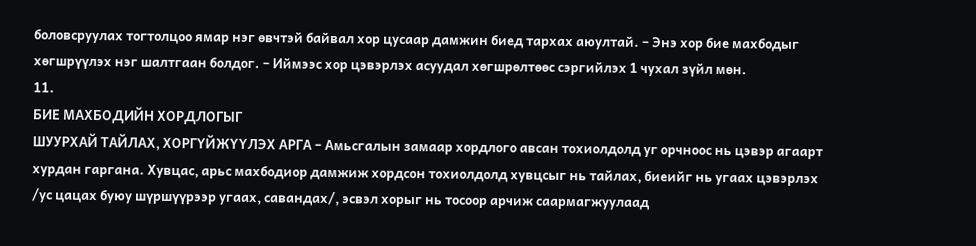боловсруулах тогтолцоо ямар нэг өвчтэй байвал хор цусаар дамжин биед тархах аюултай. – Энэ хор бие махбодыг хөгшрүүлэх нэг шалтгаан болдог. – Иймээс хор цэвэрлэх асуудал хөгшрөлтөөс сэргийлэх 1 чухал зүйл мөн.
11.
БИЕ МАХБОДИЙН ХОРДЛОГЫГ
ШУУРХАЙ ТАЙЛАХ, ХОРГҮЙЖҮҮЛЭХ АРГА – Амьсгалын замаар хордлого авсан тохиолдолд уг орчноос нь цэвэр агаарт хурдан гаргана. Хувцас, арьс махбодиор дамжиж хордсон тохиолдолд хувцсыг нь тайлах, биеийг нь угаах цэвэрлэх /ус цацах буюу шүршүүрээр угаах, савандах/, эсвэл хорыг нь тосоор арчиж саармагжуулаад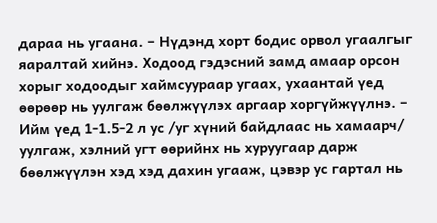дараа нь угаана. – Нүдэнд хорт бодис орвол угаалгыг яаралтай хийнэ. Ходоод гэдэсний замд амаар орсон хорыг ходоодыг хаймсуураар угаах, ухаантай үед өөрөөр нь уулгаж бөөлжүүлэх аргаар хоргүйжүүлнэ. – Ийм үед 1-1.5-2 л ус /уг хүний байдлаас нь хамаарч/ уулгаж, хэлний угт өөрийнх нь хуруугаар дарж бөөлжүүлэн хэд хэд дахин угааж, цэвэр ус гартал нь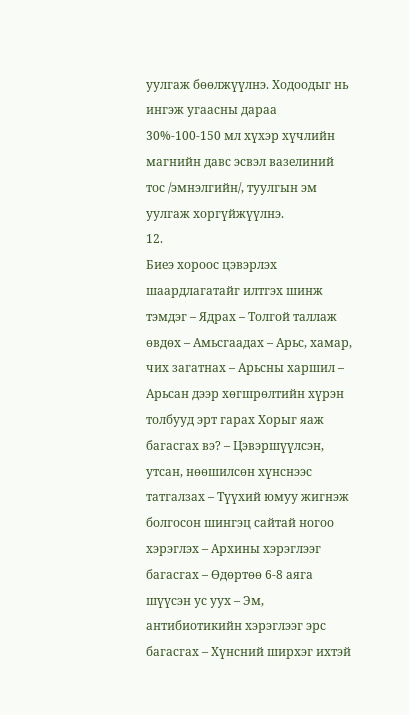уулгаж бөөлжүүлнэ. Ходоодыг нь ингэж угаасны дараа 30%-100-150 мл хүхэр хүчлийн магнийн давс эсвэл вазелиний тос /эмнэлгийн/, туулгын эм уулгаж хоргүйжүүлнэ.
12.
Биеэ хороос цэвэрлэх
шаардлагатайг илтгэх шинж тэмдэг – Ядрах – Толгой таллаж өвдөх – Амьсгаадах – Арьс, хамар, чих загатнах – Арьсны харшил – Арьсан дээр хөгшрөлтийн хүрэн толбууд эрт гарах Хорыг яаж багасгах вэ? – Цэвэршүүлсэн, утсан, нөөшилсөн хүнснээс татгалзах – Түүхий юмуу жигнэж болгосон шингэц сайтай ногоо хэрэглэх – Архины хэрэглээг багасгах – Өдөртөө 6-8 аяга шүүсэн ус уух – Эм, антибиотикийн хэрэглээг эрс багасгах – Хүнсний ширхэг ихтэй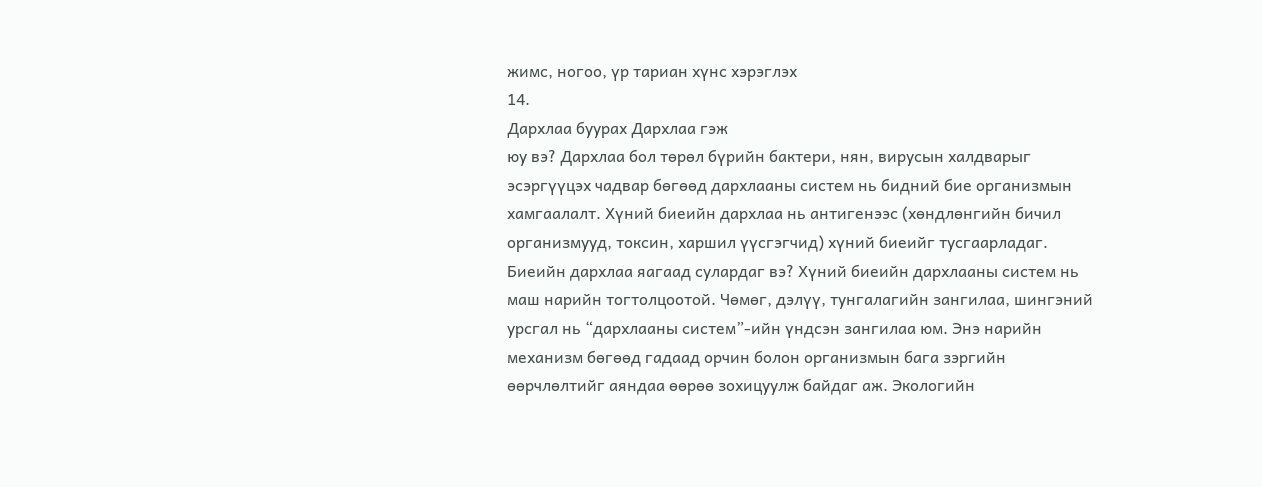жимс, ногоо, үр тариан хүнс хэрэглэх
14.
Дархлаа буурах Дархлаа гэж
юу вэ? Дархлаа бол төрөл бүрийн бактери, нян, вирусын халдварыг эсэргүүцэх чадвар бөгөөд дархлааны систем нь бидний бие организмын хамгаалалт. Хүний биеийн дархлаа нь антигенээс (хөндлөнгийн бичил организмууд, токсин, харшил үүсгэгчид) хүний биеийг тусгаарладаг. Биеийн дархлаа яагаад сулардаг вэ? Хүний биеийн дархлааны систем нь маш нарийн тогтолцоотой. Чөмөг, дэлүү, тунгалагийн зангилаа, шингэний урсгал нь “дархлааны систем”-ийн үндсэн зангилаа юм. Энэ нарийн механизм бөгөөд гадаад орчин болон организмын бага зэргийн өөрчлөлтийг аяндаа өөрөө зохицуулж байдаг аж. Экологийн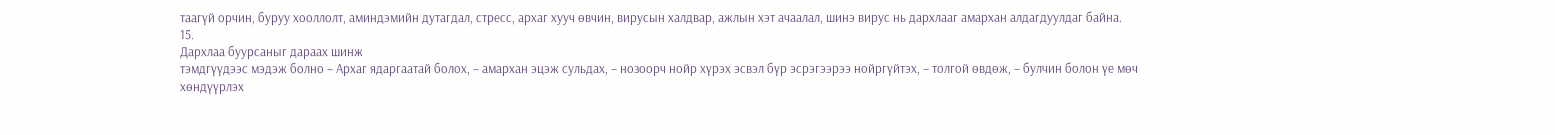таагүй орчин, буруу хооллолт, аминдэмийн дутагдал, стресс, архаг хууч өвчин, вирусын халдвар, ажлын хэт ачаалал, шинэ вирус нь дархлааг амархан алдагдуулдаг байна.
15.
Дархлаа буурсаныг дараах шинж
тэмдгүүдээс мэдэж болно – Архаг ядаргаатай болох, – амархан эцэж сульдах, – нозоорч нойр хүрэх эсвэл бүр эсрэгээрээ нойргүйтэх, – толгой өвдөж, – булчин болон үе мөч хөндүүрлэх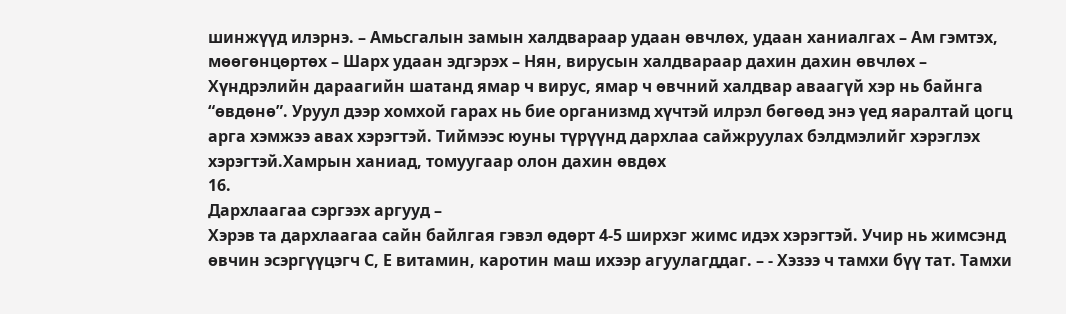шинжүүд илэрнэ. – Амьсгалын замын халдвараар удаан өвчлөх, удаан ханиалгах – Ам гэмтэх, мөөгөнцөртөх – Шарх удаан эдгэрэх – Нян, вирусын халдвараар дахин дахин өвчлөх – Хүндрэлийн дараагийн шатанд ямар ч вирус, ямар ч өвчний халдвар аваагүй хэр нь байнга “өвдөнө”. Уруул дээр хомхой гарах нь бие организмд хүчтэй илрэл бөгөөд энэ үед яаралтай цогц арга хэмжээ авах хэрэгтэй. Тиймээс юуны түрүүнд дархлаа сайжруулах бэлдмэлийг хэрэглэх хэрэгтэй.Хамрын ханиад, томуугаар олон дахин өвдөх
16.
Дархлаагаа сэргээх аргууд –
Хэрэв та дархлаагаа сайн байлгая гэвэл өдөрт 4-5 ширхэг жимс идэх хэрэгтэй. Учир нь жимсэнд өвчин эсэргүүцэгч С, Е витамин, каротин маш ихээр агуулагддаг. – - Хэзээ ч тамхи бүү тат. Тамхи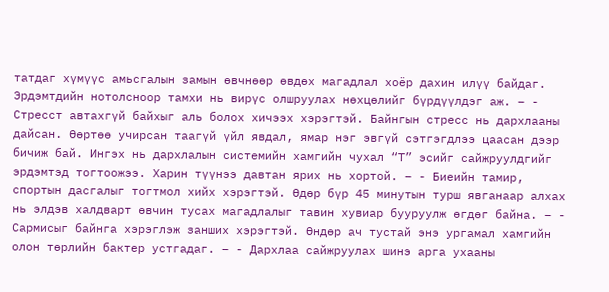татдаг хүмүүс амьсгалын замын өвчнөөр өвдөх магадлал хоёр дахин илүү байдаг. Эрдэмтдийн нотолсноор тамхи нь вирүс олшруулах нөхцөлийг бүрдүүлдэг аж. – - Стресст автахгүй байхыг аль болох хичээх хэрэгтэй. Байнгын стресс нь дархлааны дайсан. Өөртөө учирсан таагүй үйл явдал, ямар нэг эвгүй сэтгэгдлээ цаасан дээр бичиж бай. Ингэх нь дархлалын системийн хамгийн чухал “Т” эсийг сайжруулдгийг эрдэмтэд тогтоожээ. Харин түүнээ давтан ярих нь хортой. – - Биеийн тамир, спортын дасгалыг тогтмол хийх хэрэгтэй. Өдөр бүр 45 минутын турш явганаар алхах нь элдэв халдварт өвчин тусах магадлалыг тавин хувиар бууруулж өгдөг байна. – - Сармисыг байнга хэрэглэж занших хэрэгтэй. Өндөр ач тустай энэ ургамал хамгийн олон төрлийн бактер устгадаг. – - Дархлаа сайжруулах шинэ арга ухааны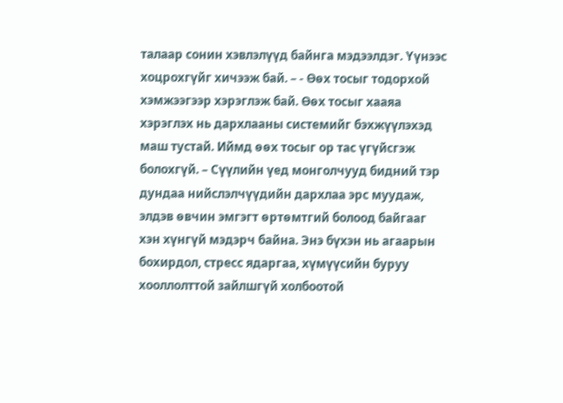талаар сонин хэвлэлүүд байнга мэдээлдэг. Үүнээс хоцрохгүйг хичээж бай. – - Өөх тосыг тодорхой хэмжээгээр хэрэглэж бай. Өөх тосыг хааяа хэрэглэх нь дархлааны системийг бэхжүүлэхэд маш тустай. Иймд өөх тосыг ор тас үгүйсгэж болохгүй. – Сүүлийн үед монголчууд бидний тэр дундаа нийслэлчүүдийн дархлаа эрс муудаж, элдэв өвчин эмгэгт өртөмтгий болоод байгааг хэн хүнгүй мэдэрч байна. Энэ бүхэн нь агаарын бохирдол, стресс ядаргаа, хүмүүсийн буруу хооллолттой зайлшгүй холбоотой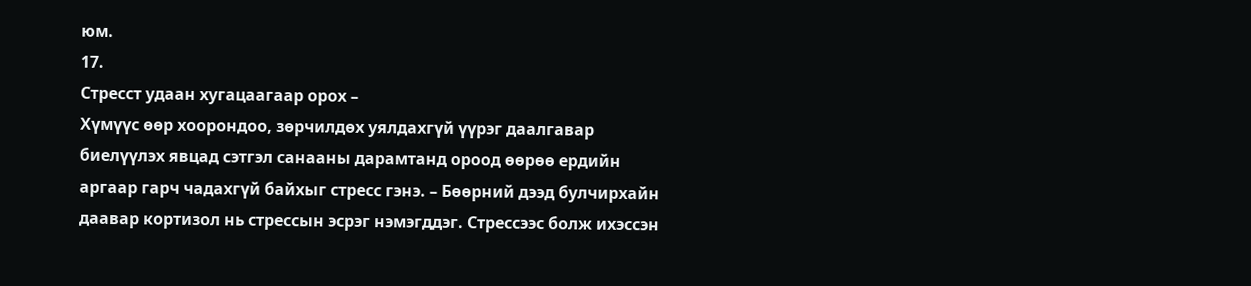юм.
17.
Стресст удаан хугацаагаар орох –
Хүмүүс өөр хоорондоо, зөрчилдөх уялдахгүй үүрэг даалгавар биелүүлэх явцад сэтгэл санааны дарамтанд ороод өөрөө ердийн аргаар гарч чадахгүй байхыг стресс гэнэ. – Бөөрний дээд булчирхайн даавар кортизол нь стрессын эсрэг нэмэгддэг. Стрессээс болж ихэссэн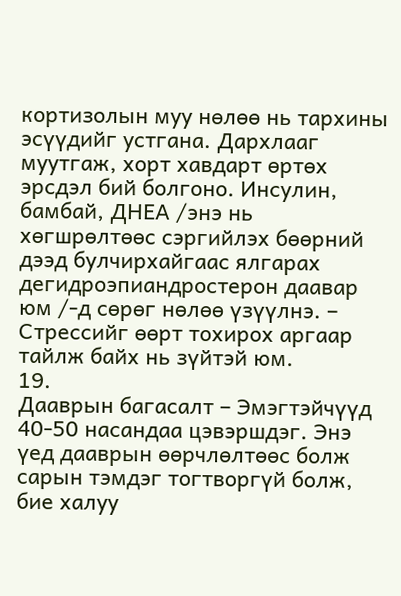кортизолын муу нөлөө нь тархины эсүүдийг устгана. Дархлааг муутгаж, хорт хавдарт өртөх эрсдэл бий болгоно. Инсулин, бамбай, ДНЕА /энэ нь хөгшрөлтөөс сэргийлэх бөөрний дээд булчирхайгаас ялгарах дегидроэпиандростерон даавар юм /-д сөрөг нөлөө үзүүлнэ. – Стрессийг өөрт тохирох аргаар тайлж байх нь зүйтэй юм.
19.
Дааврын багасалт – Эмэгтэйчүүд
40-50 насандаа цэвэршдэг. Энэ үед дааврын өөрчлөлтөөс болж сарын тэмдэг тогтворгүй болж, бие халуу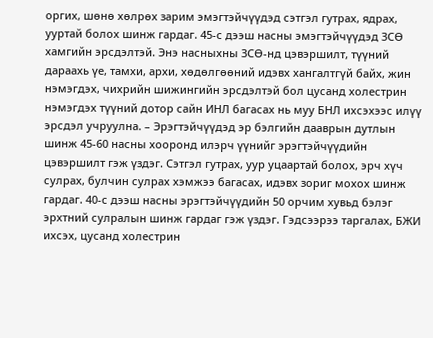оргих, шөнө хөлрөх зарим эмэгтэйчүүдэд сэтгэл гутрах, ядрах, ууртай болох шинж гардаг. 45-с дээш насны эмэгтэйчүүдэд ЗСӨ хамгийн эрсдэлтэй. Энэ насныхны ЗСӨ-нд цэвэршилт, түүний дараахь үе, тамхи, архи, хөдөлгөөний идэвх хангалтгүй байх, жин нэмэгдэх, чихрийн шижингийн эрсдэлтэй бол цусанд холестрин нэмэгдэх түүний дотор сайн ИНЛ багасах нь муу БНЛ ихсэхээс илүү эрсдэл учруулна. – Эрэгтэйчүүдэд эр бэлгийн дааврын дутлын шинж 45-60 насны хооронд илэрч үүнийг эрэгтэйчүүдийн цэвэршилт гэж үздэг. Сэтгэл гутрах, уур уцаартай болох, эрч хүч сулрах, булчин сулрах хэмжээ багасах, идэвх зориг мохох шинж гардаг. 40-с дээш насны эрэгтэйчүүдийн 50 орчим хувьд бэлэг эрхтний сулралын шинж гардаг гэж үздэг. Гэдсээрээ таргалах, БЖИ ихсэх, цусанд холестрин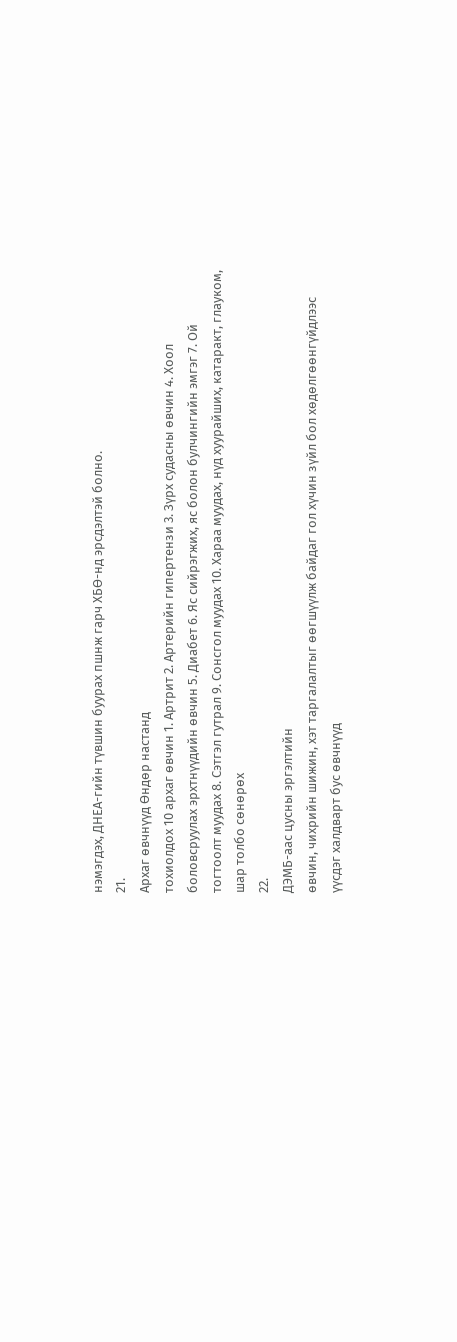нэмэгдэх, ДНЕА-гийн түвшин буурах пшнж гарч ХБӨ-нд эрсдэлтэй болно.
21.
Архаг өвчнүүд Өндөр настанд
тохиолдох 10 архаг өвчин 1. Артрит 2. Артерийн гипертензи 3. Зүрх судасны өвчин 4. Хоол боловсруулах эрхтнүүдийн өвчин 5. Диабет 6. Яс сийрэгжих, яс болон булчингийн эмгэг 7. Ой тогтоолт муудах 8. Сэтгэл гутрал 9. Сонсгол муудах 10. Хараа муудах, нүд хуурайших, катаракт, глауком, шар толбо сөнөрөх
22.
ДЭМБ-аас цусны эргэлтийн
өвчин, чихрийн шижин, хэт таргалалтыг өөгшүүлж байдаг гол хүчин зүйл бол хөдөлгөөнгүйдлээс үүсдэг халдварт бус өвчнүүд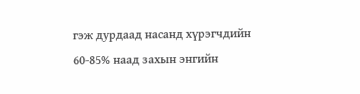гэж дурдаад насанд хүрэгчдийн 60-85% наад захын энгийн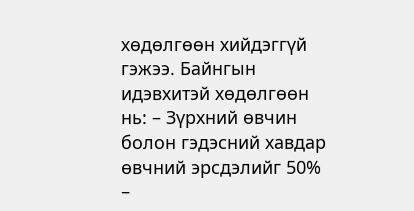хөдөлгөөн хийдэггүй гэжээ. Байнгын идэвхитэй хөдөлгөөн нь: – Зүрхний өвчин болон гэдэсний хавдар өвчний эрсдэлийг 50% –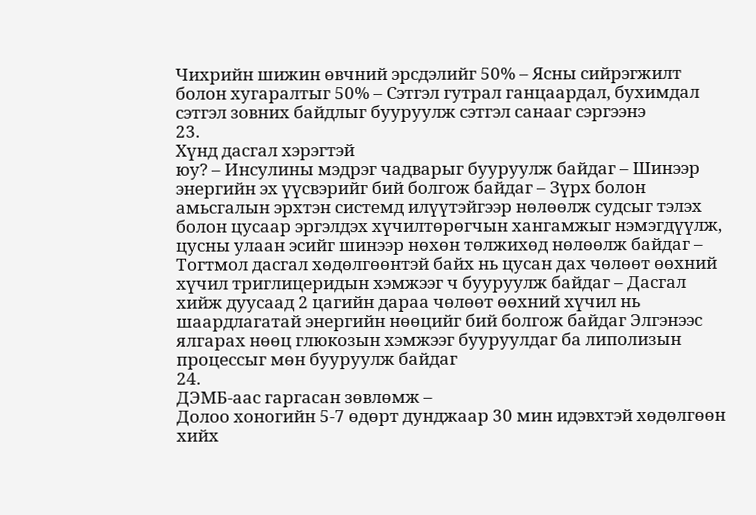Чихрийн шижин өвчний эрсдэлийг 50% – Ясны сийрэгжилт болон хугаралтыг 50% – Сэтгэл гутрал ганцаардал, бухимдал сэтгэл зовних байдлыг бууруулж сэтгэл санааг сэргээнэ
23.
Хүнд дасгал хэрэгтэй
юу? – Инсулины мэдрэг чадварыг бууруулж байдаг – Шинээр энергийн эх үүсвэрийг бий болгож байдаг – Зүрх болон амьсгалын эрхтэн системд илүүтэйгээр нөлөөлж судсыг тэлэх болон цусаар эргэлдэх хүчилтөрөгчын хангамжыг нэмэгдүүлж, цусны улаан эсийг шинээр нөхөн төлжихөд нөлөөлж байдаг – Тогтмол дасгал хөдөлгөөнтэй байх нь цусан дах чөлөөт өөхний хүчил триглицеридын хэмжээг ч бууруулж байдаг – Дасгал хийж дуусаад 2 цагийн дараа чөлөөт өөхний хүчил нь шаардлагатай энергийн нөөцийг бий болгож байдаг Элгэнээс ялгарах нөөц глюкозын хэмжээг бууруулдаг ба липолизын процессыг мөн бууруулж байдаг
24.
ДЭМБ-аас гаргасан зөвлөмж –
Долоо хоногийн 5-7 өдөрт дунджаар 30 мин идэвхтэй хөдөлгөөн хийх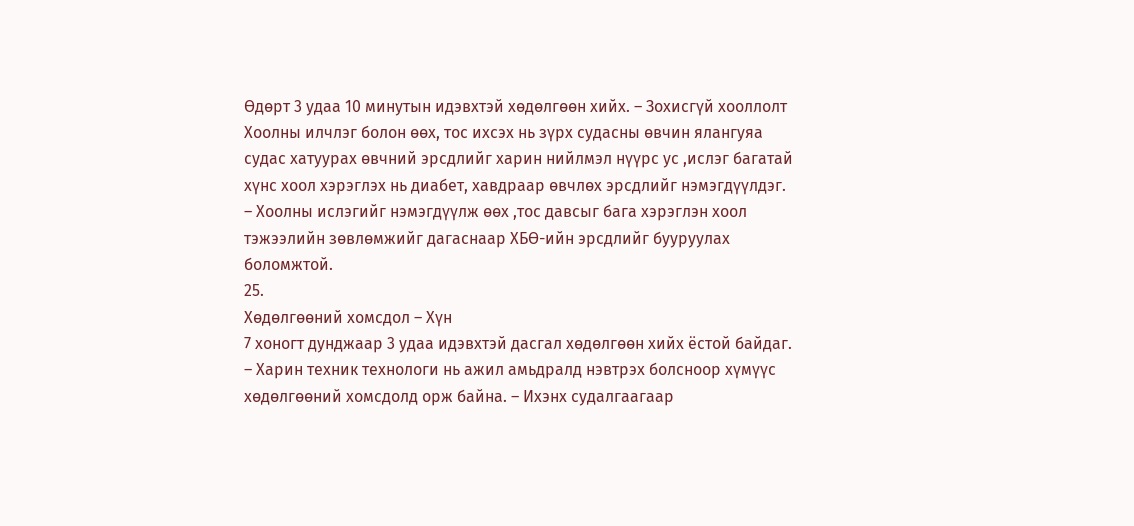Өдөрт 3 удаа 10 минутын идэвхтэй хөдөлгөөн хийх. – Зохисгүй хооллолт Хоолны илчлэг болон өөх, тос ихсэх нь зүрх судасны өвчин ялангуяа судас хатуурах өвчний эрсдлийг харин нийлмэл нүүрс ус ,ислэг багатай хүнс хоол хэрэглэх нь диабет, хавдраар өвчлөх эрсдлийг нэмэгдүүлдэг. – Хоолны ислэгийг нэмэгдүүлж өөх ,тос давсыг бага хэрэглэн хоол тэжээлийн зөвлөмжийг дагаснаар ХБӨ-ийн эрсдлийг бууруулах боломжтой.
25.
Хөдөлгөөний хомсдол – Хүн
7 хоногт дунджаар 3 удаа идэвхтэй дасгал хөдөлгөөн хийх ёстой байдаг. – Харин техник технологи нь ажил амьдралд нэвтрэх болсноор хүмүүс хөдөлгөөний хомсдолд орж байна. – Ихэнх судалгаагаар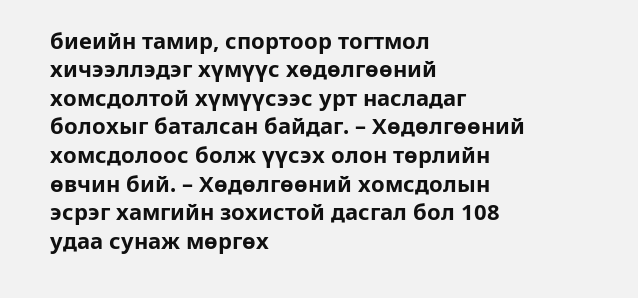биеийн тамир, спортоор тогтмол хичээллэдэг хүмүүс хөдөлгөөний хомсдолтой хүмүүсээс урт насладаг болохыг баталсан байдаг. – Хөдөлгөөний хомсдолоос болж үүсэх олон төрлийн өвчин бий. – Хөдөлгөөний хомсдолын эсрэг хамгийн зохистой дасгал бол 108 удаа сунаж мөргөх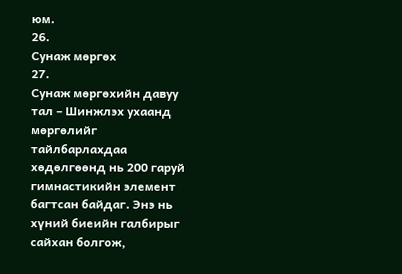юм.
26.
Сунаж мөргөх
27.
Сунаж мөргөхийн давуу
тал – Шинжлэх ухаанд мөргөлийг тайлбарлахдаа хөдөлгөөнд нь 200 гаруй гимнастикийн элемент багтсан байдаг. Энэ нь хүний биеийн галбирыг сайхан болгож,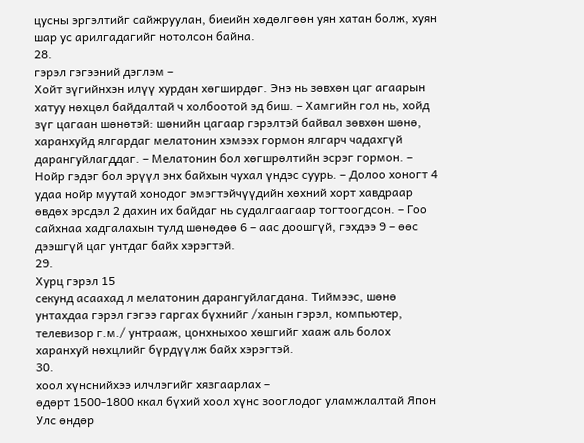цусны эргэлтийг сайжруулан, биеийн хөдөлгөөн уян хатан болж, хуян шар ус арилгадагийг нотолсон байна.
28.
гэрэл гэгээний дэглэм –
Хойт зүгийнхэн илүү хурдан хөгширдөг. Энэ нь зөвхөн цаг агаарын хатуу нөхцөл байдалтай ч холбоотой эд биш. – Хамгийн гол нь, хойд зүг цагаан шөнөтэй: шөнийн цагаар гэрэлтэй байвал зөвхөн шөнө, харанхуйд ялгардаг мелатонин хэмээх гормон ялгарч чадахгүй дарангуйлагддаг. – Мелатонин бол хөгшрөлтийн эсрэг гормон. – Нойр гэдэг бол эрүүл энх байхын чухал үндэс суурь. – Долоо хоногт 4 удаа нойр муутай хонодог эмэгтэйчүүдийн хөхний хорт хавдраар өвдөх эрсдэл 2 дахин их байдаг нь судалгаагаар тогтоогдсон. – Гоо сайхнаа хадгалахын тулд шөнөдөө 6 – аас доошгүй, гэхдээ 9 – өөс дээшгүй цаг унтдаг байх хэрэгтэй.
29.
Хурц гэрэл 15
секунд асаахад л мелатонин дарангуйлагдана. Тиймээс, шөнө унтахдаа гэрэл гэгээ гаргах бүхнийг /ханын гэрэл, компьютер, телевизор г.м./ унтрааж, цонхныхоо хөшгийг хааж аль болох харанхуй нөхцлийг бүрдүүлж байх хэрэгтэй.
30.
хоол хүнснийхээ илчлэгийг хязгаарлах –
өдөрт 1500-1800 ккал бүхий хоол хүнс зооглодог уламжлалтай Япон Улс өндөр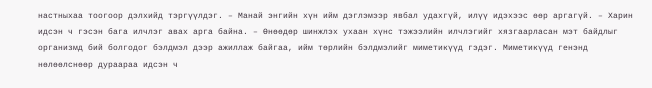настныхаа тоогоор дэлхийд тэргүүлдэг. – Манай энгийн хүн ийм дэглэмээр явбал удахгүй, илүү идэхээс өөр аргагүй. – Харин идсэн ч гэсэн бага илчлэг авах арга байна. – Өнөөдөр шинжлэх ухаан хүнс тэжээлийн илчлэгийг хязгаарласан мэт байдлыг организмд бий болгодог бэлдмэл дээр ажиллаж байгаа, ийм төрлийн бэлдмэлийг миметикүүд гэдэг. Миметикүүд генэнд нөлөөлснөөр дураараа идсэн ч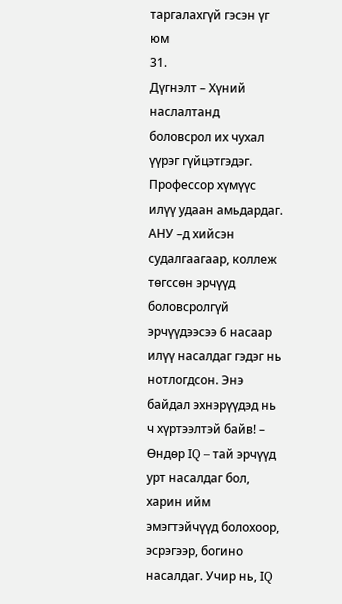таргалахгүй гэсэн үг юм
31.
Дүгнэлт – Хүний наслалтанд
боловсрол их чухал үүрэг гүйцэтгэдэг. Профессор хүмүүс илүү удаан амьдардаг. АНУ –д хийсэн судалгаагаар, коллеж төгссөн эрчүүд боловсролгүй эрчүүдээсээ 6 насаар илүү насалдаг гэдэг нь нотлогдсон. Энэ байдал эхнэрүүдэд нь ч хүртээлтэй байв! – Өндөр IQ – тай эрчүүд урт насалдаг бол, харин ийм эмэгтэйчүүд болохоор, эсрэгээр, богино насалдаг. Учир нь, IQ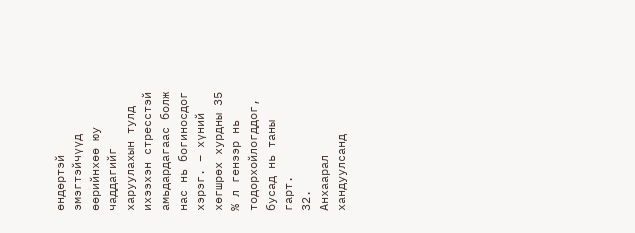өндөртэй эмэгтэйчүүд өөрийнхөө юу чаддагийг харуулахын тулд ихээхэн стресстэй амьдардагаас болж нас нь богиносдог хэрэг. – хүний хөгшрөх хурдны 35 % л генээр нь тодорхойлогддог, бусад нь таны гарт.
32.
Анхаарал хандуулсанд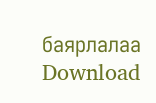баярлалаа
Download